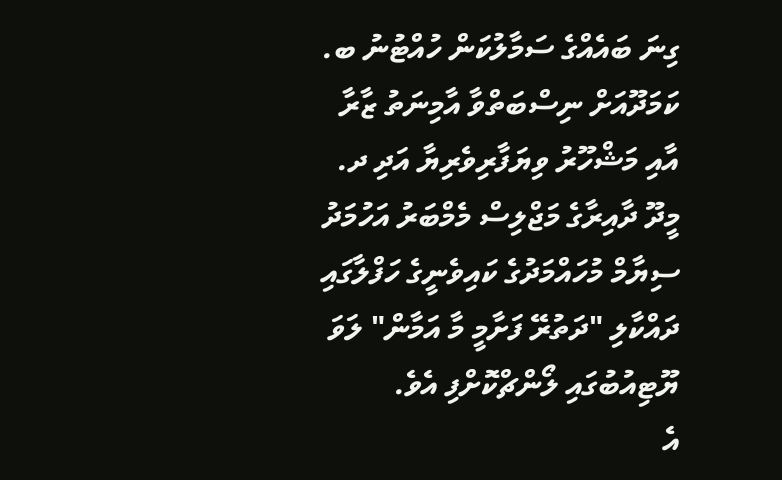ގިނަ ބައެއްގެ ސަމާލުކަން ހުއްޓުނު ބ. ކަމަދޫއަށް ނިސްބަތްވާ އާމިނަތު ޒާރާ އާއި މަޝްހޫރު ވިޔަފާރިވެރިޔާ އަދި ދ. މީދޫ ދާއިރާގެ މަޖްލިސް މެމްބަރު އަހުމަދު ސިޔާމް މުހައްމަދުގެ ކައިވެނީގެ ހަފްލާގައި ދައްކާލި "ދަތުރޭ ފަށާމީ މާ އަމާން" ލަވަ ޔޫޓިއުބުގައި ލޯންޗްކޮށްފި އެވެ.
އެ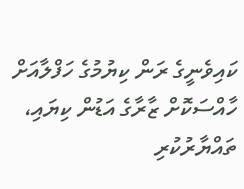ކައިވެނީގެ ރަން ކިޔުމުގެ ހަފްލާއަށް ހާއްސަކޮށް ޒާރާގެ އަޑުން ކިޔައި، ތައްޔާރުކުރި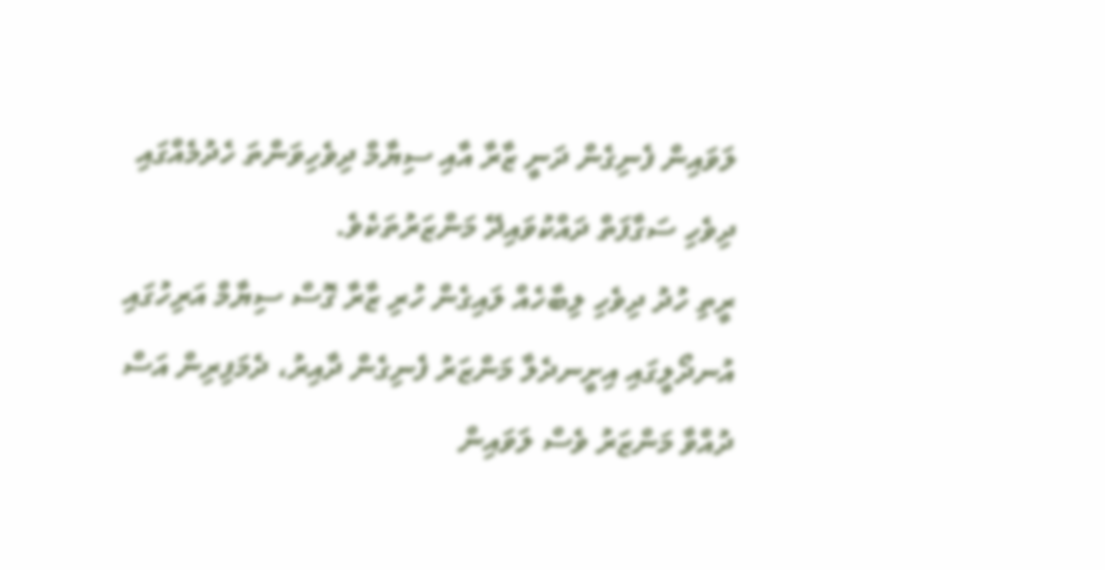ލަވައިން ފެނިގެން ދަނީ ޒާރާ އާއި ސިޔާމް ދިވެހިވަންތަ ހެދުމެއްގައި ދިވެހި ސަގާފަތް ދައްކުވައިދޭ މަންޒަރުތަކެވެ.
ރީތި ހުދު ދިވެހި ލިބާހެއް ލައިގެން ހުރި ޒާރާ ގޮސް ސިޔާމް އަރިހުގައި އުނދޯލީގައި އިށީނދެލާ މަންޒަރު ފެނިގެން ދާއިރު، ދެމަފިރިން އަސް ދުއްވާ މަންޒަރު ވެސް ލަވައިން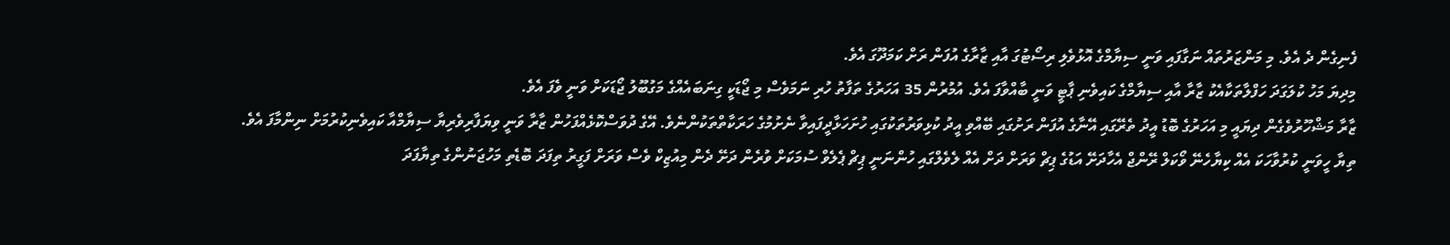ފެނިގެން ދެ އެވެ. މި މަންޒަރުތައް ނަގާފައި ވަނީ ސިޔާމްގެ އޮޅުވެލި ރިސޯޓުގަ އާއި ޒާރާގެ އުފަން ރަށް ކަމަދޫގަ އެވެ.
މިދިޔަ މަހު ކުލަގަދަ ހަފްލާތަކާއެކު ޒާރާ އާއި ސިޔާމްގެ ކައިވެނި ޕާޓީ ވަނީ ބާއްވާފަ އެވެ. އުމުރުން 35 އަހަރުގެ ތަފާތު ހުރި ނަމަވެސް މި ޖޯޑަކީ ގިނަބައެއްގެ މަގުބޫލު ޖޯޑަކަށް ވަނީ ވެފަ އެވެ.
ޒާރާ މަޝްހޫރުވެގެން ދިޔައީ މި އަހަރުގެ ބޮޑު އީދު ތެރޭގައި އޭނާގެ އުފަން ރަށުގައި ބޭއްވި އީދު ކުޅިވަރުތަކުގައި ހުށަހަޅާދީފައިވާ ނެށުމުގެ ހަރަކާތްތަކުންނެވެ. އޭގެ ދުވަސްކޮޅެއްފަހުން ޒާރާ ވަނީ ވިޔަފާރިވެރިޔާ ސިޔާމްއާ ކައިވެނިކުރުމަށް ނިންމާފަ އެވެ.
ތިޔާ ހީވަނީ ކުރުވާހަކަ އެއް ކިޔާހެނޭ ވޯކަލް ރޭންޖް އެހާދަށޭ އަޑުގެ ޕިޗް ވަރަށް ދަށް އެއް ލެވެލްގައި ހުންނަނީ ޕިޗް ޕެލެވް ސުމަކަށް ވުރެން ދަށޭ ދެން މިއުޒިކް ވެސް ވަރަށް ފަގީރު ތިފަދަ ބޮޑެތި މަހުޖަނުންގެ ތިޔާފަދަ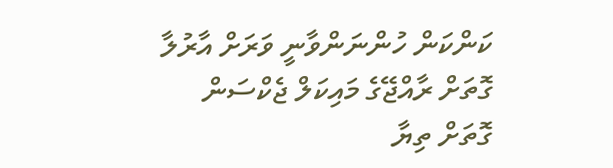ކަންކަން ހުންނަންވާނީ ވަރަށް އާރުލާ ގޮތަށް ރާއްޖޭގެ މައިކަލް ޖެކްސަން ގޮތަށް ތިޔާ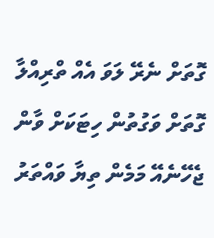ގޮތަށް ނެރޭ ލަވަ އެއް ތްރިއްލާ ގޮތަށް ވަގުތުން ހިޓަކަށް ވާން ޖެހޭނެއޭ މަމެން ތިޔާ ވައްތަރު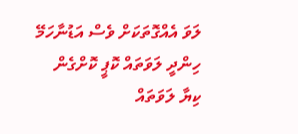ލަވަ އެއްގޮތަކަށް ވެސް އަޑުނާހަމޭ ހިންދީ ލަވަތައް ކޮޕީ ކޮށްގެން ކިޔާ ލަވަތައް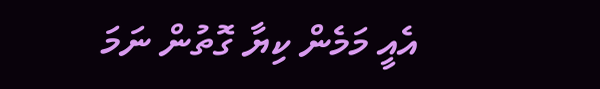އެއީ މަމެން ކިޔާ ގޮތުން ނަމަ